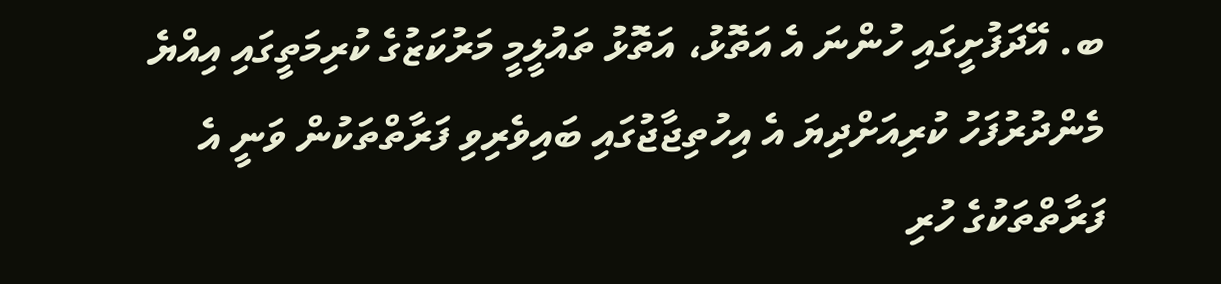ބ. އޭދަފުށީގައި ހުންނަ އެ އަތޮޅު، އަތޮޅު ތައުލީމީ މަރުކަޒުގެ ކުރިމަތީގައި އިއްޔެ މެންދުރުފަހު ކުރިއަށްދިޔަ އެ އިހުތިޖާޖުގައި ބައިވެރިވި ފަރާތްތަކުން ވަނީ އެ ފަރާތްތަކުގެ ހުރި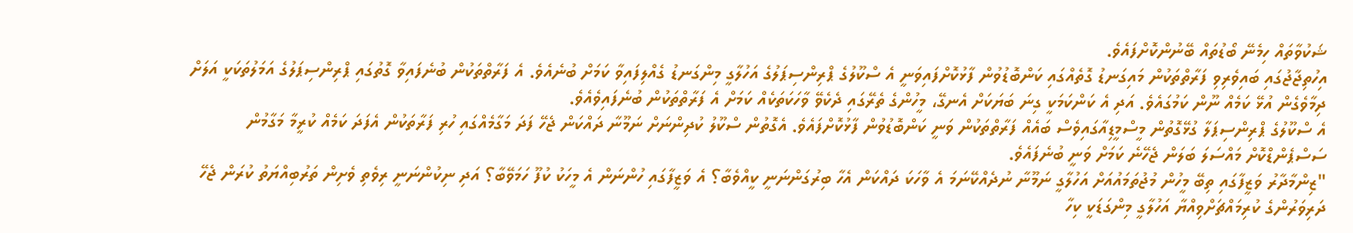ޝަކުވާތައް ހިމެނޭ ބޯޑުތައް ބޭނުންކޮށްފައެވެ.
އިހުތިޖާޖުގައި ބައިވެރިވި ފަރާތްތަކުން މައިގަނޑު ގޮތެއްގައި ކަންބޮޑުވުން ފާޅުކޮށްފައިވަނީ އެ ސްކޫލުގެ ޕްރިންސިޕަލުގެ އަހުލާގީ މިންގަނޑު ގެއްލިފައިވާ ކަމަށް ބުނެއެވެ. އެ ފަރާތްތަކުން ބުނެފައިވާ ގޮތުގައި ޕްރިންސިޕަލުގެ އަމަލުތަކަކީ އަލަށް ދިމާވެގެން އުޅޭ ކަމެއް ނޫން ކަމުގައެވެ. އަދި އެ ކަންކަމަކީ ގިނަ ބަޔަކަށް އެނގޭ، މީހުންގެ ތެރޭގައި ދެކެވޭ ވާހަކަތަކެއް ކަމަށް އެ ފަރާތްތަކުން ބުނެފައިވެއެވެ.
އެ ސްކޫލުގެ ޕްރިންސިޕަލާ ގުޅޭގޮތުން މީސްމީޑިއާގައިވެސް ބައެއް ފަރާތްތަކުން ވަނީ ކަންބޮޑުވުން ފާޅުކޮށްފައެވެ. އެގޮތުން ސްކޫލު ކުދިންނަށް ނަމޫނާ ދައްކަން ޖެހޭ ފަދަ މަގާމެއްގައި ހުރި ފަރާތަކުން އެފަދަ ކަމެއް ކުރީމާ މަގާމުން ސަސްޕެންޑްކޮށް މައްސަލަ ބަލަން ޖެހޭނެ ކަމަށް ވަނީ ބުނެފައެވެ.
"ޒިންމާދާރު ވަޒީފާގައި ތިބޭ މީހުން މުޖުތަމައުއަށް އަހުލާގީ ނަމޫނާ ނުދެއްކޭނަމަ އެ ވާހަކަ ދައްކަން އެހާ ބިރުގަންނަނީ ކީއްވެބާ؟ އެ ވަޒީފާގައި ހުންނަން އެ މީހަކު ކުފޫ ހަމަވޭބާ؟ އަދި ނިކުންނަނީ ރިވެތި ވެށިން ތަރުބިއްޔަތު ކުރަން ޖެހޭ ދަރިވަރުންގެ ކުރިމައްޗަށްވިއްޔާ އަހުލާގީ މިންގަޑަކީ ކިހާ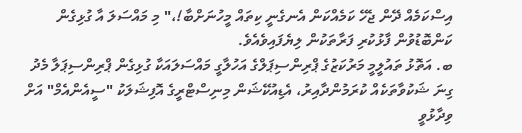އިސްކަމެއް ދޭން ޖެހޭ ކަމެއްކަން އެނގެނީ ކިތައް މީހުނަށްބާ!،" މި މައްސަލަ އާ ގުޅިގެން ކަންބޮޑުވުން ފާޅުކުރި ފަރާތަކުން ލިޔެފައިވެއެވެ.
ބ. އަތޮޅު ތައުލީމީ މަރުކަޒުގެ ޕްރިންސިޕަލްގެ އަހުލާގީ މައްސަލައަކާ ގުޅިގެން ޕްރިންސިޕަލާ މެދު ގިނަ ޝަކުވާތަކެއް ކުރަމުންދާއިރު، އެޑިއުކޭޝަން މިނިސްޓްރީގެ އޮފިޝަލަކު "ސީއެންއެމް" އަށް ވިދާޅުވީ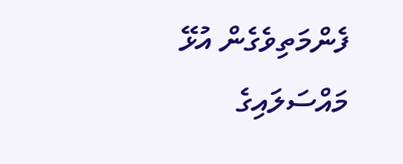ފެންމަތިވެގެން އުޅޭ މައްސަލައިގެ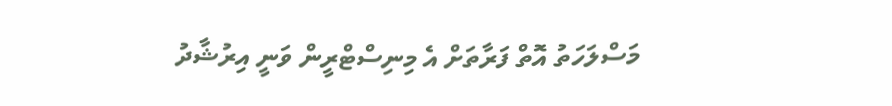މަސްލަހަތު އޮތް ފަރާތަށް އެ މިނިސްޓްރީން ވަނީ އިރުޝާދު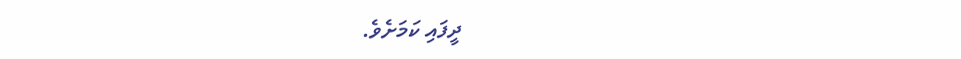ދީފައި ކަމަށެވެ.